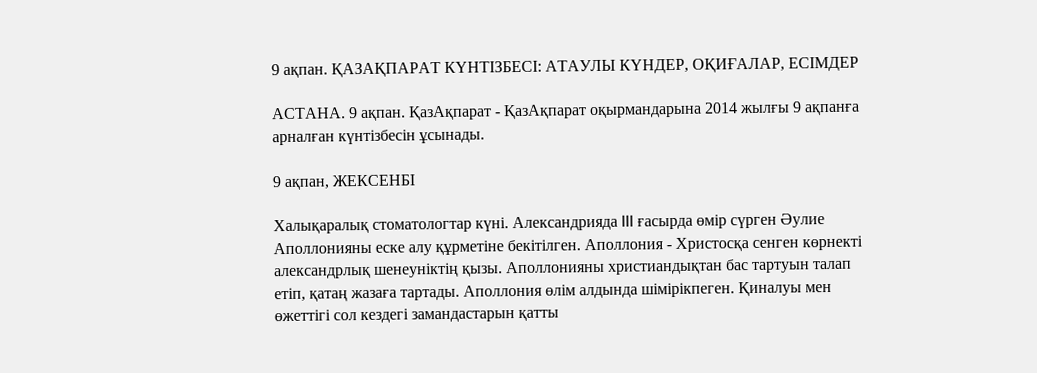9 ақпан. ҚАЗАҚПАРАТ КҮНТІЗБЕСІ: АТАУЛЫ КҮНДЕР, ОҚИҒАЛАР, ЕСІМДЕР

АСТАНА. 9 ақпан. ҚазАқпарат - ҚазАқпарат оқырмандарына 2014 жылғы 9 ақпанға арналған күнтізбесін ұсынады.

9 ақпан, ЖЕКСЕНБІ

Халықаралық стоматологтар күні. Александрияда III ғасырда өмір сүрген Әулие Аполлонияны еске алу құрметіне бекітілген. Аполлония - Христосқа сенген көрнекті александрлық шенеуніктің қызы. Аполлонияны христиандықтан бас тартуын талап етіп, қатаң жазаға тартады. Аполлония өлім алдында шімірікпеген. Қиналуы мен өжеттігі сол кездегі замандастарын қатты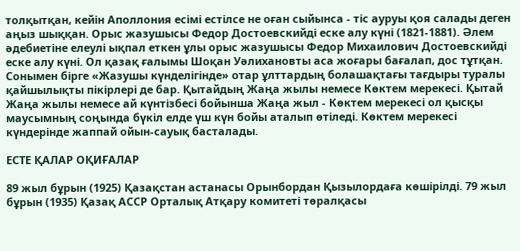толқытқан, кейін Аполлония есімі естілсе не оған сыйынса - тіс ауруы қоя салады деген аңыз шыққан. Орыс жазушысы Федор Достоевскийді еске алу күні (1821-1881). Әлем әдебиетіне елеулі ықпал еткен ұлы орыс жазушысы Федор Михаилович Достоевскийді еске алу күні. Ол қазақ ғалымы Шоқан Уәлихановты аса жоғары бағалап, дос тұтқан. Сонымен бірге «Жазушы күнделігінде» отар ұлттардың болашақтағы тағдыры туралы қайшылықты пікірлері де бар. Қытайдың Жаңа жылы немесе Көктем мерекесі. Қытай Жаңа жылы немесе ай күнтізбесі бойынша Жаңа жыл - Көктем мерекесі ол қысқы маусымның соңында бүкіл елде үш күн бойы аталып өтіледі. Көктем мерекесі күндерінде жаппай ойын-сауық басталады.

ЕСТЕ ҚАЛАР ОҚИҒАЛАР

89 жыл бұрын (1925) Қазақстан астанасы Орынбордан Қызылордаға көшірілді. 79 жыл бұрын (1935) Қазақ АССР Орталық Атқару комитеті төралқасы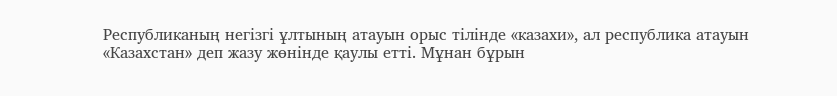Республиканың негізгі ұлтының атауын орыс тілінде «казахи», ал республика атауын «Казахстан» деп жазу жөнінде қаулы етті. Мұнан бұрын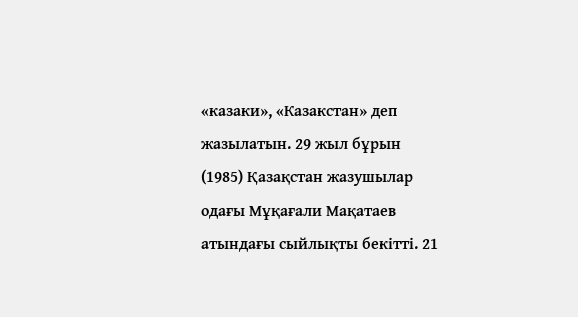«казаки», «Казакстан» деп жазылатын. 29 жыл бұрын (1985) Қазақстан жазушылар одағы Мұқағали Мақатаев атындағы сыйлықты бекітті. 21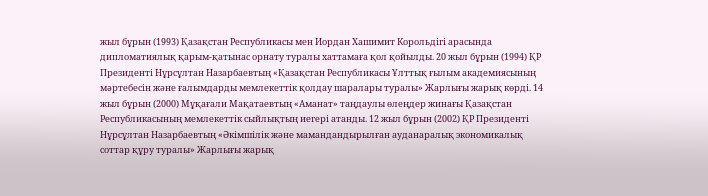жыл бұрын (1993) Қазақстан Республикасы мен Иордан Хашимит Корольдігі арасында дипломатиялық қарым-қатынас орнату туралы хаттамаға қол қойылды. 20 жыл бұрын (1994) ҚР Президенті Нұрсұлтан Назарбаевтың «Қазақстан Республикасы Ұлттық ғылым академиясының мәртебесін және ғалымдарды мемлекеттік қолдау шаралары туралы» Жарлығы жарық көрді. 14 жыл бұрын (2000) Мұқағали Мақатаевтың «Аманат» таңдаулы өлеңдер жинағы Қазақстан Республикасының мемлекеттік сыйлықтың иегері атанды. 12 жыл бұрын (2002) ҚР Президенті Нұрсұлтан Назарбаевтың «Әкімшілік және мамандандырылған ауданаралық экономикалық соттар құру туралы» Жарлығы жарық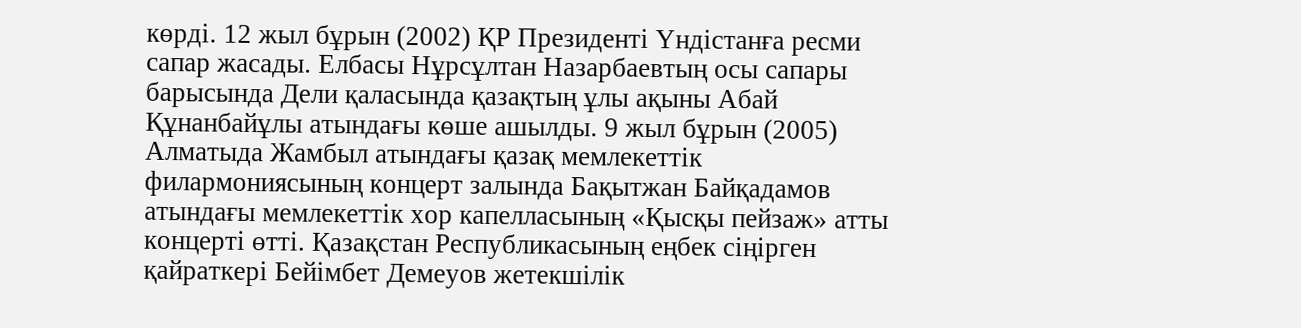көрді. 12 жыл бұрын (2002) ҚР Президенті Үндістанға ресми сапар жасады. Елбасы Нұрсұлтан Назарбаевтың осы сапары барысында Дели қаласында қазақтың ұлы ақыны Абай Құнанбайұлы атындағы көше ашылды. 9 жыл бұрын (2005) Алматыда Жамбыл атындағы қазақ мемлекеттік филармониясының концерт залында Бақытжан Байқадамов атындағы мемлекеттік хор капелласының «Қысқы пейзаж» атты концерті өтті. Қазақстан Республикасының еңбек сіңірген қайраткері Бейімбет Демеуов жетекшілік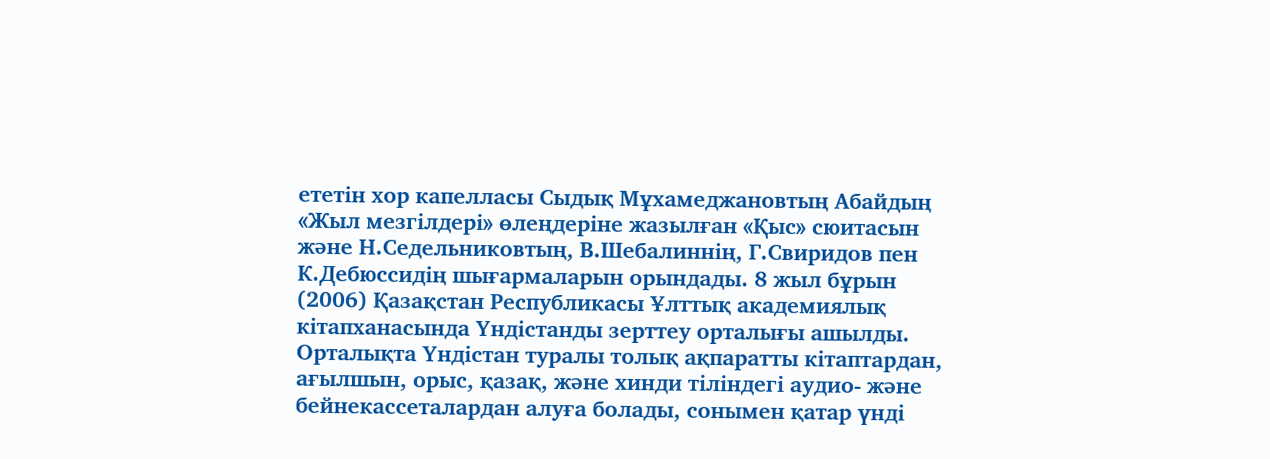ететін хор капелласы Сыдық Мұхамеджановтың Абайдың «Жыл мезгілдері» өлеңдеріне жазылған «Қыс» сюитасын және Н.Седельниковтың, В.Шебалиннің, Г.Свиридов пен К.Дебюссидің шығармаларын орындады. 8 жыл бұрын (2006) Қазақстан Республикасы Ұлттық академиялық кітапханасында Үндістанды зерттеу орталығы ашылды. Орталықта Үндістан туралы толық ақпаратты кітаптардан, ағылшын, орыс, қазақ, және хинди тіліндегі аудио- және бейнекассеталардан алуға болады, сонымен қатар үнді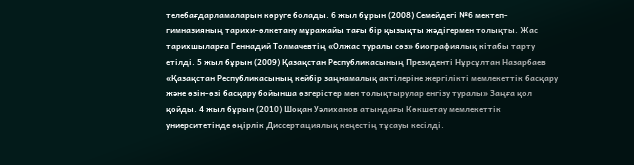телебағдарламаларын көруге болады. 6 жыл бұрын (2008) Семейдегі №6 мектеп-гимназияның тарихи-өлкетану мұражайы тағы бір қызықты жәдігермен толықты. Жас тарихшыларға Геннадий Толмачевтің «Олжас туралы сөз» биографиялық кітабы тарту етілді. 5 жыл бұрын (2009) Қазақстан Республикасының Президенті Нұрсұлтан Назарбаев «Қазақстан Республикасының кейбір заңнамалық актілеріне жергілікті мемлекеттік басқару және өзін-өзі басқару бойынша өзгерістер мен толықтырулар енгізу туралы» Заңға қол қойды. 4 жыл бұрын (2010) Шоқан Уәлиханов атындағы Көкшетау мемлекеттік униерситетінде өңірлік Диссертациялық кеңестің тұсауы кесілді.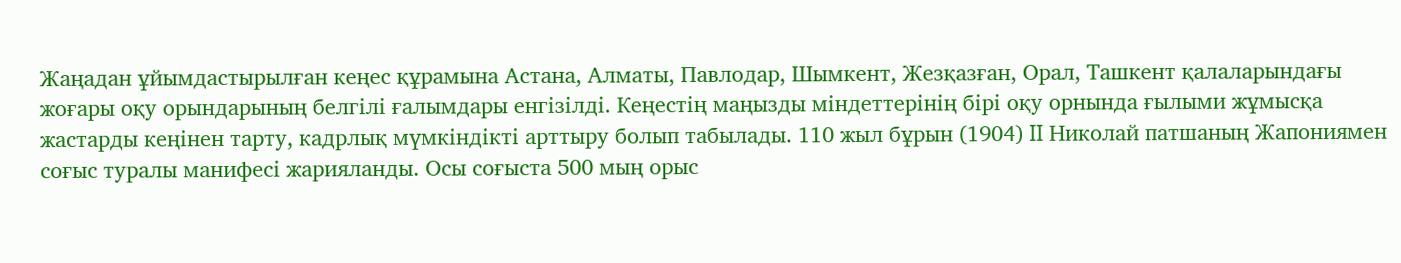Жаңадан ұйымдастырылған кеңес құрамына Астана, Алматы, Павлодар, Шымкент, Жезқазған, Орал, Ташкент қалаларындағы жоғары оқу орындарының белгілі ғалымдары енгізілді. Кеңестің маңызды міндеттерінің бірі оқу орнында ғылыми жұмысқа жастарды кеңінен тарту, кадрлық мүмкіндікті арттыру болып табылады. 110 жыл бұрын (1904) II Николай патшаның Жапониямен соғыс туралы манифесі жарияланды. Осы соғыста 500 мың орыс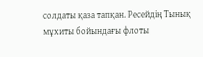солдаты қаза тапқан. Ресейдің Тынық мұхиты бойындағы флоты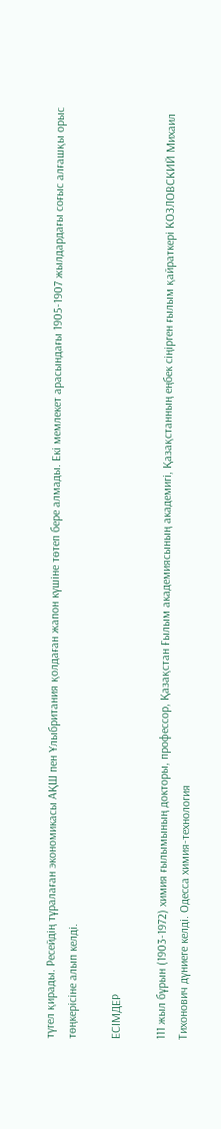түгел қирады. Ресейдің тұралаған экономикасы АҚШ пен Ұлыбритания қолдаған жапон күшіне төтеп бере алмады. Екі мемлекет арасындағы 1905-1907 жылдардағы соғыс алғашқы орыс төңкерісіне алып келді.

ЕСІМДЕР

111 жыл бұрын (1903-1972) химия ғылымының докторы, профессор, Қазақстан Ғылым академиясының академигі, Қазақстанның еңбек сіңірген ғылым қайраткері КОЗЛОВСКИЙ Михаил Тихонович дүниеге келді. Одесса химия-технология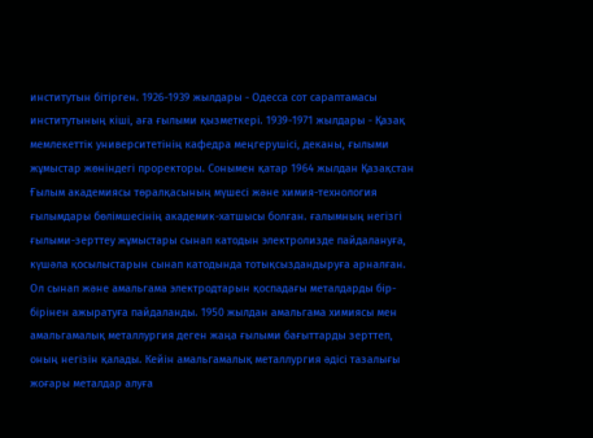институтын бітірген. 1926-1939 жылдары - Одесса сот сараптамасы институтының кіші, аға ғылыми қызметкері. 1939-1971 жылдары - Қазақ мемлекеттік университетінің кафедра меңгерушісі, деканы, ғылыми жұмыстар жөніндегі проректоры. Сонымен қатар 1964 жылдан Қазақстан Ғылым академиясы төралқасының мүшесі және химия-технология ғылымдары бөлімшесінің академик-хатшысы болған. ғалымның негізгі ғылыми-зерттеу жұмыстары сынап катодын электролизде пайдалануға, күшәла қосылыстарын сынап катодында тотықсыздандыруға арналған. Ол сынап және амальгама электродтарын қоспадағы металдарды бір-бірінен ажыратуға пайдаланды. 1950 жылдан амальгама химиясы мен амальгамалық металлургия деген жаңа ғылыми бағыттарды зерттеп, оның негізін қалады. Кейін амальгамалық металлургия әдісі тазалығы жоғары металдар алуға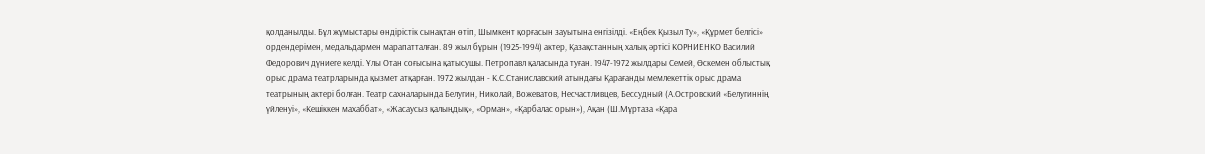қолданылды. Бұл жұмыстары өндірістік сынақтан өтіп, Шымкент қорғасын зауытына енгізілді. «Еңбек Қызыл Ту», «Құрмет белгісі» ордендерімен, медальдармен марапатталған. 89 жыл бұрын (1925-1994) актер, Қазақстанның халық әртісі КОРНИЕНКО Василий Федорович дүниеге келді. Ұлы Отан соғысына қатысушы. Петропавл қаласында туған. 1947-1972 жылдары Семей, Өскемен облыстық орыс драма театрларында қызмет атқарған. 1972 жылдан - К.С.Станиславский атындағы Қарағанды мемлекеттік орыс драма театрының актері болған. Театр сахналарында Белугин, Николай, Вожеватов, Несчастливцев, Бессудный (А.Островский «Белугиннің үйленуі», «Кешіккен махаббат», «Жасаусыз қалыңдық», «Орман», «Қарбалас орын»), Ақан (Ш.Мұртаза «Қара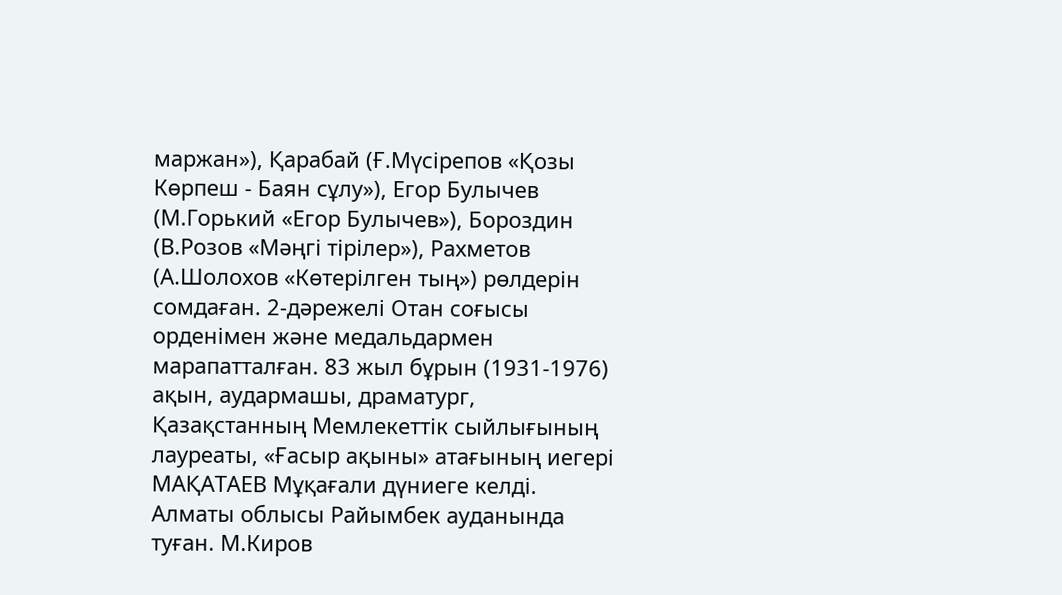маржан»), Қарабай (Ғ.Мүсірепов «Қозы Көрпеш - Баян сұлу»), Егор Булычев (М.Горький «Егор Булычев»), Бороздин (В.Розов «Мәңгі тірілер»), Рахметов (А.Шолохов «Көтерілген тың») рөлдерін сомдаған. 2-дәрежелі Отан соғысы орденімен және медальдармен марапатталған. 83 жыл бұрын (1931-1976) ақын, аудармашы, драматург, Қазақстанның Мемлекеттік сыйлығының лауреаты, «Ғасыр ақыны» атағының иегері МАҚАТАЕВ Мұқағали дүниеге келді. Алматы облысы Райымбек ауданында туған. М.Киров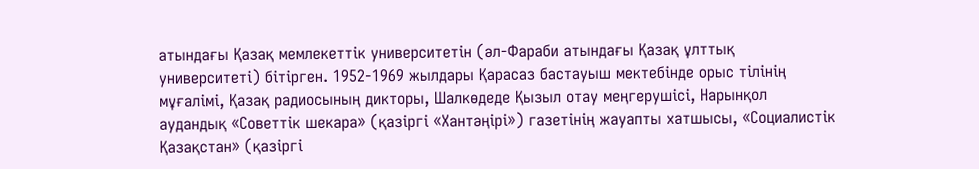атындағы Қазақ мемлекеттік университетін (әл-Фараби атындағы Қазақ ұлттық университеті) бітірген. 1952-1969 жылдары Қарасаз бастауыш мектебінде орыс тілінің мұғалімі, Қазақ радиосының дикторы, Шалкөдеде Қызыл отау меңгерушісі, Нарынқол аудандық «Советтік шекара» (қазіргі «Хантәңірі») газетінің жауапты хатшысы, «Социалистік Қазақстан» (қазіргі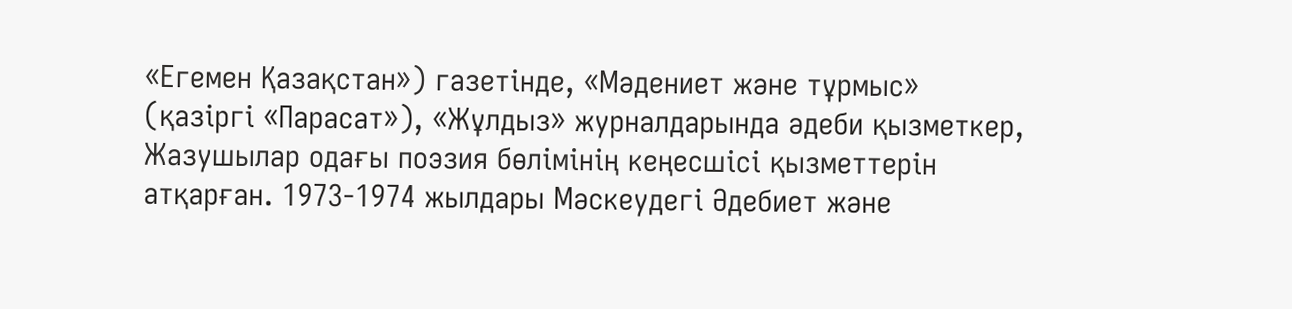«Егемен Қазақстан») газетінде, «Мәдениет және тұрмыс» (қазіргі «Парасат»), «Жұлдыз» журналдарында әдеби қызметкер, Жазушылар одағы поэзия бөлімінің кеңесшісі қызметтерін атқарған. 1973-1974 жылдары Мәскеудегі Әдебиет және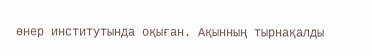өнер институтында оқыған. Ақынның тырнақалды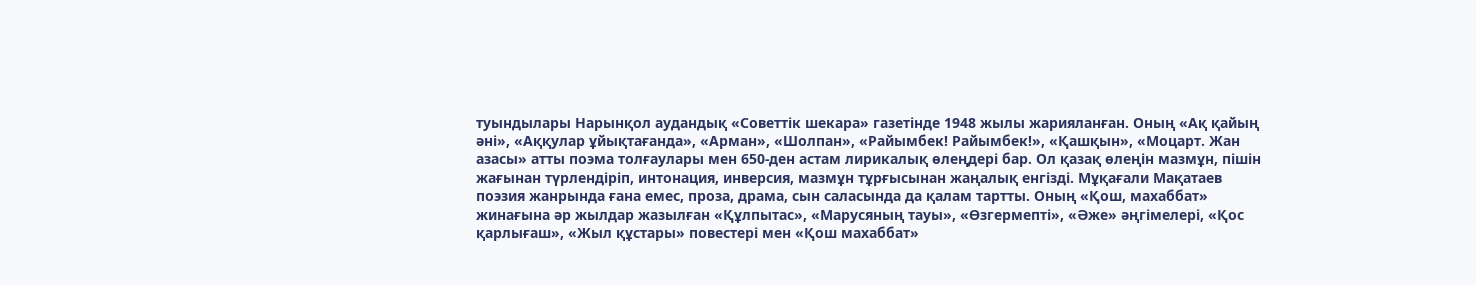туындылары Нарынқол аудандық «Советтік шекара» газетінде 1948 жылы жарияланған. Оның «Ақ қайың әні», «Аққулар ұйықтағанда», «Арман», «Шолпан», «Райымбек! Райымбек!», «Қашқын», «Моцарт. Жан азасы» атты поэма толғаулары мен 650-ден астам лирикалық өлеңдері бар. Ол қазақ өлеңін мазмұн, пішін жағынан түрлендіріп, интонация, инверсия, мазмұн тұрғысынан жаңалық енгізді. Мұқағали Мақатаев поэзия жанрында ғана емес, проза, драма, сын саласында да қалам тартты. Оның «Қош, махаббат» жинағына әр жылдар жазылған «Құлпытас», «Марусяның тауы», «Өзгермепті», «Әже» әңгімелері, «Қос қарлығаш», «Жыл құстары» повестері мен «Қош махаббат»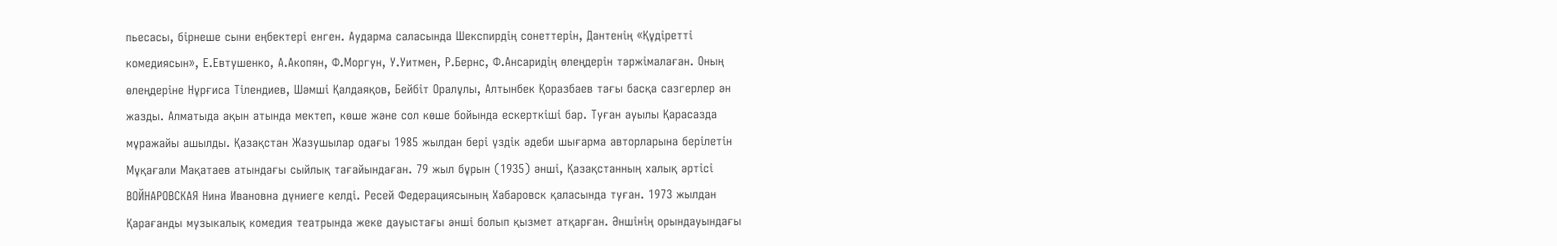пьесасы, бірнеше сыни еңбектері енген. Аударма саласында Шекспирдің сонеттерін, Дантенің «Құдіретті комедиясын», Е.Евтушенко, А.Акопян, Ф.Моргун, У.Уитмен, Р.Бернс, Ф.Ансаридің өлеңдерін тәржімалаған. Оның өлеңдеріне Нұрғиса Тілендиев, Шәмші Қалдаяқов, Бейбіт Оралұлы, Алтынбек Қоразбаев тағы басқа сазгерлер ән жазды. Алматыда ақын атында мектеп, көше және сол көше бойында ескерткіші бар. Туған ауылы Қарасазда мұражайы ашылды. Қазақстан Жазушылар одағы 1985 жылдан бері үздік әдеби шығарма авторларына берілетін Мұқағали Мақатаев атындағы сыйлық тағайындаған. 79 жыл бұрын (1935) әнші, Қазақстанның халық әртісі ВОЙНАРОВСКАЯ Нина Ивановна дүниеге келді. Ресей Федерациясының Хабаровск қаласында туған. 1973 жылдан Қарағанды музыкалық комедия театрында жеке дауыстағы әнші болып қызмет атқарған. Әншінің орындауындағы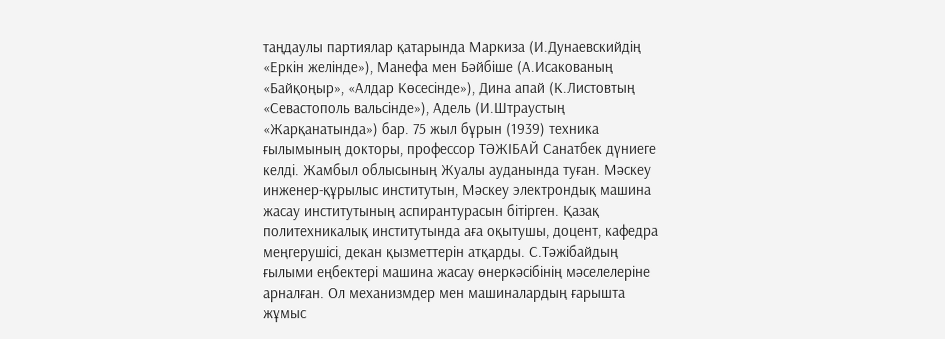таңдаулы партиялар қатарында Маркиза (И.Дунаевскийдің «Еркін желінде»), Манефа мен Бәйбіше (А.Исакованың «Байқоңыр», «Алдар Көсесінде»), Дина апай (К.Листовтың «Севастополь вальсінде»), Адель (И.Штраустың «Жарқанатында») бар. 75 жыл бұрын (1939) техника ғылымының докторы, профессор ТӘЖІБАЙ Санатбек дүниеге келді. Жамбыл облысының Жуалы ауданында туған. Мәскеу инженер-құрылыс институтын, Мәскеу электрондық машина жасау институтының аспирантурасын бітірген. Қазақ политехникалық институтында аға оқытушы, доцент, кафедра меңгерушісі, декан қызметтерін атқарды. С.Тәжібайдың ғылыми еңбектері машина жасау өнеркәсібінің мәселелеріне арналған. Ол механизмдер мен машиналардың ғарышта жұмыс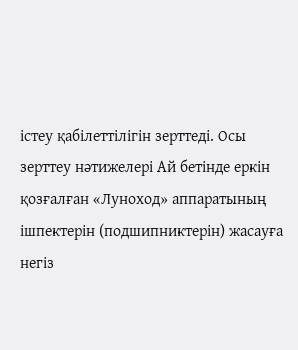істеу қабілеттілігін зерттеді. Осы зерттеу нәтижелері Ай бетінде еркін қозғалған «Луноход» аппаратының ішпектерін (подшипниктерін) жасауға негіз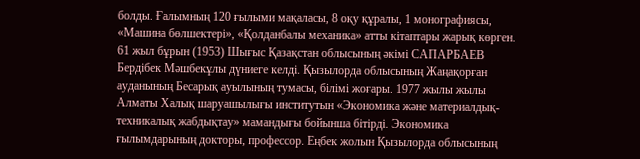болды. Ғалымның 120 ғылыми мақаласы, 8 оқу құралы, 1 монографиясы, «Машина бөлшектері», «Қолданбалы механика» атты кітаптары жарық көрген. 61 жыл бұрын (1953) Шығыс Қазақстан облысының әкімі САПАРБАЕВ Бердібек Мәшбекұлы дүниеге келді. Қызылорда облысының Жаңақорған ауданының Бесарық ауылының тумасы, білімі жоғары. 1977 жылы жылы Алматы Халық шаруашылығы институтын «Экономика және материалдық-техникалық жабдықтау» мамандығы бойынша бітірді. Экономика ғылымдарының докторы, профессор. Еңбек жолын Қызылорда облысының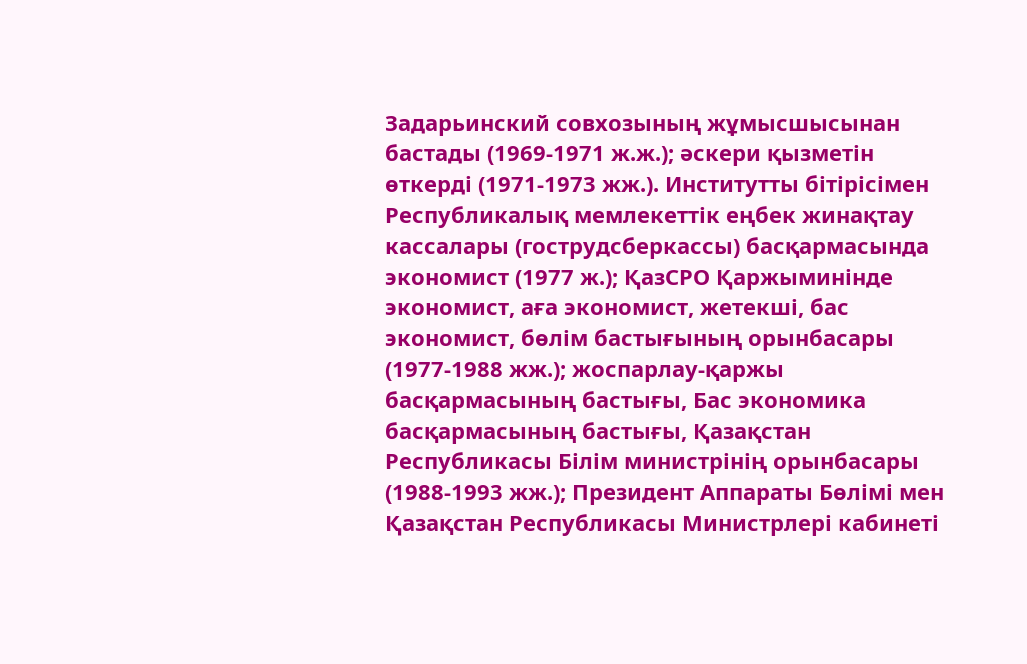Задарьинский совхозының жұмысшысынан бастады (1969-1971 ж.ж.); әскери қызметін өткерді (1971-1973 жж.). Институтты бітірісімен Республикалық мемлекеттік еңбек жинақтау кассалары (гострудсберкассы) басқармасында экономист (1977 ж.); ҚазСРО Қаржыминінде экономист, аға экономист, жетекші, бас экономист, бөлім бастығының орынбасары (1977-1988 жж.); жоспарлау-қаржы басқармасының бастығы, Бас экономика басқармасының бастығы, Қазақстан Республикасы Білім министрінің орынбасары (1988-1993 жж.); Президент Аппараты Бөлімі мен Қазақстан Республикасы Министрлері кабинеті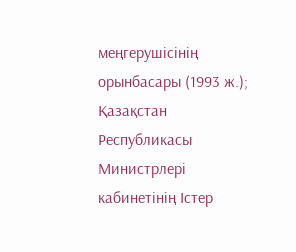меңгерушісінің орынбасары (1993 ж.); Қазақстан Республикасы Министрлері кабинетінің Істер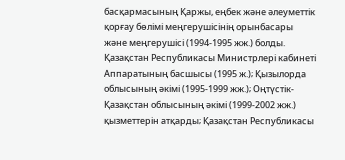басқармасының Қаржы, еңбек және әлеуметтік қорғау бөлімі меңгерушісінің орынбасары және меңгерушісі (1994-1995 жж.) болды. Қазақстан Республикасы Министрлері кабинеті Аппаратының басшысы (1995 ж.); Қызылорда облысының әкімі (1995-1999 жж.); Оңтүстік-Қазақстан облысының әкімі (1999-2002 жж.) қызметтерін атқарды; Қазақстан Республикасы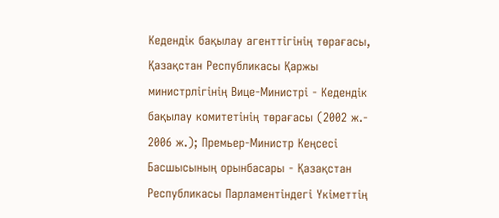Кедендік бақылау агенттігінің төрағасы, Қазақстан Республикасы Қаржы министрлігінің Вице-Министрі - Кедендік бақылау комитетінің төрағасы (2002 ж.- 2006 ж.); Премьер-Министр Кеңсесі Басшысының орынбасары - Қазақстан Республикасы Парламентіндегі Үкіметтің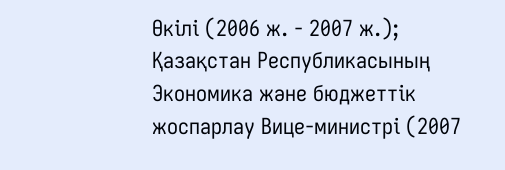Өкілі (2006 ж. - 2007 ж.); Қазақстан Республикасының Экономика және бюджеттік жоспарлау Вице-министрі (2007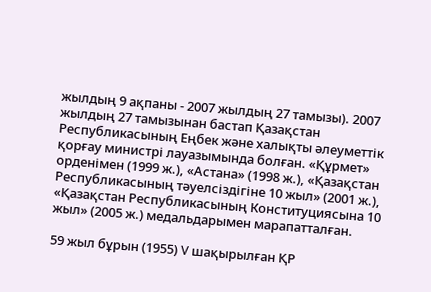жылдың 9 ақпаны - 2007 жылдың 27 тамызы). 2007 жылдың 27 тамызынан бастап Қазақстан Республикасының Еңбек және халықты әлеуметтік қорғау министрі лауазымында болған. «Құрмет» орденімен (1999 ж.), «Астана» (1998 ж.), «Қазақстан Республикасының тәуелсіздігіне 10 жыл» (2001 ж.), «Қазақстан Республикасының Конституциясына 10 жыл» (2005 ж.) медальдарымен марапатталған.

59 жыл бұрын (1955) V шақырылған ҚР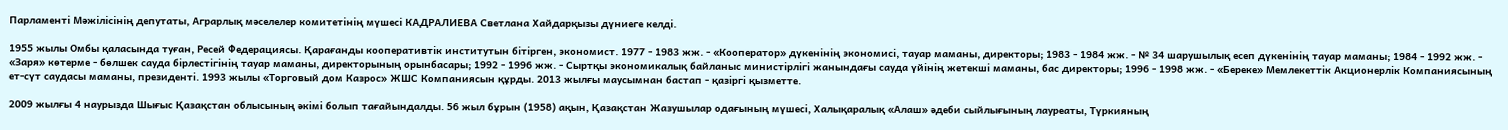Парламенті Мәжілісінің депутаты, Аграрлық мәселелер комитетінің мүшесі КАДРАЛИЕВА Светлана Хайдарқызы дүниеге келді.

1955 жылы Омбы қаласында туған, Ресей Федерациясы. Қарағанды кооперативтік институтын бітірген, экономист. 1977 - 1983 жж. - «Кооператор» дүкенінің экономисі, тауар маманы, директоры; 1983 - 1984 жж. - № 34 шарушылық есеп дүкенінің тауар маманы; 1984 - 1992 жж. - «Заря» көтерме - бөлшек сауда бірлестігінің тауар маманы, директорының орынбасары; 1992 - 1996 жж. - Сыртқы экономикалық байланыс министірлігі жанындағы сауда үйінің жетекші маманы, бас директоры; 1996 - 1998 жж. - «Береке» Мемлекеттік Акционерлік Компаниясының ет-сүт саудасы маманы, президенті. 1993 жылы «Торговый дом Казрос» ЖШС Компаниясын құрды. 2013 жылғы маусымнан бастап - қазіргі қызметте.

2009 жылғы 4 наурызда Шығыс Қазақстан облысының әкімі болып тағайындалды. 56 жыл бұрын (1958) ақын, Қазақстан Жазушылар одағының мүшесі, Халықаралық «Алаш» әдеби сыйлығының лауреаты, Түркияның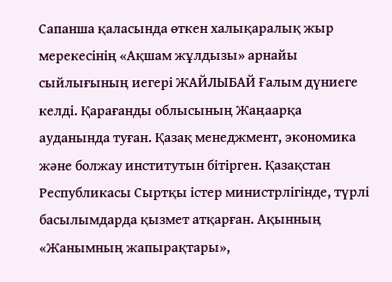Сапанша қаласында өткен халықаралық жыр мерекесінің «Ақшам жұлдызы» арнайы сыйлығының иегері ЖАЙЛЫБАЙ Ғалым дүниеге келді. Қарағанды облысының Жаңаарқа ауданында туған. Қазақ менеджмент, экономика және болжау институтын бітірген. Қазақстан Республикасы Сыртқы істер министрлігінде, түрлі басылымдарда қызмет атқарған. Ақынның «Жанымның жапырақтары»,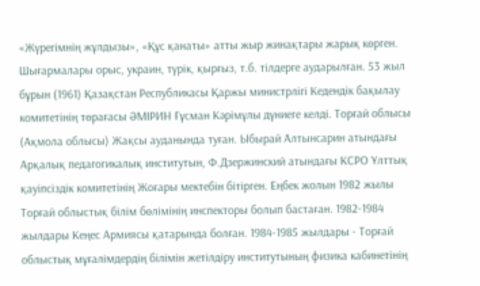«Жүрегімнің жұлдызы», «Құс қанаты» атты жыр жинақтары жарық көрген. Шығармалары орыс, украин, түрік, қырғыз, т.б. тілдерге аударылған. 53 жыл бұрын (1961) Қазақстан Республикасы Қаржы министрлігі Кедендік бақылау комитетінің төрағасы ӘМІРИН Ғұсман Кәрімұлы дүниеге келді. Торғай облысы (Ақмола облысы) Жақсы ауданында туған. Ыбырай Алтынсарин атындағы Арқалық педагогикалық институтын, Ф.Дзержинский атындағы КСРО Ұлттық қауіпсіздік комитетінің Жоғары мектебін бітірген. Еңбек жолын 1982 жылы Торғай облыстық білім бөлімінің инспекторы болып бастаған. 1982-1984 жылдары Кеңес Армиясы қатарында болған. 1984-1985 жылдары - Торғай облыстық мұғалімдердің білімін жетілдіру институтының физика кабинетінің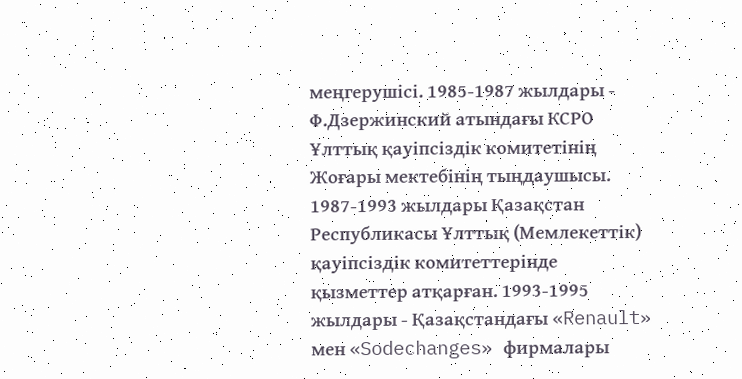меңгерушісі. 1985-1987 жылдары - Ф.Дзержинский атындағы КСРО Ұлттық қауіпсіздік комитетінің Жоғары мектебінің тыңдаушысы. 1987-1993 жылдары Қазақстан Республикасы Ұлттық (Мемлекеттік) қауіпсіздік комитеттерінде қызметтер атқарған. 1993-1995 жылдары - Қазақстандағы «Renault» мен «Sodechanges» фирмалары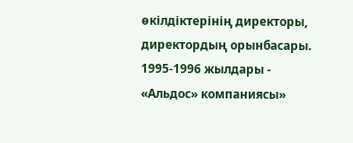өкілдіктерінің директоры, директордың орынбасары. 1995-1996 жылдары - «Альдос» компаниясы»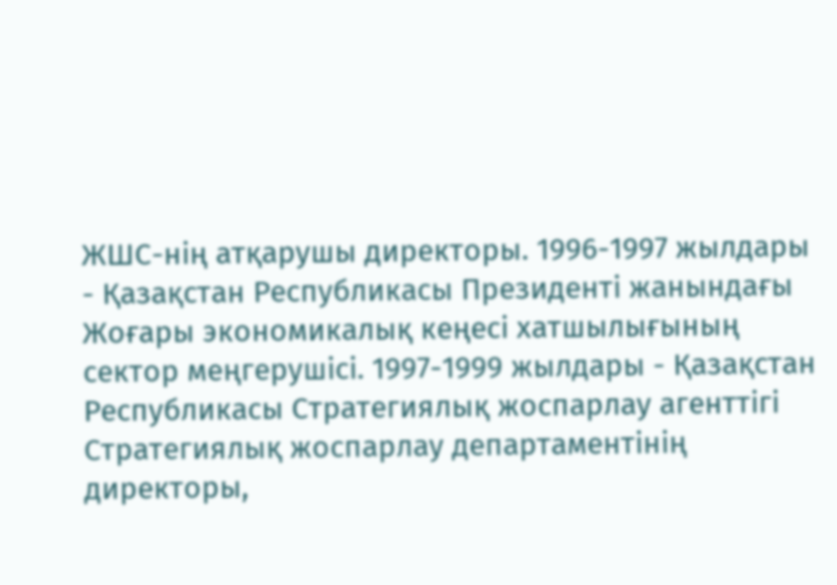ЖШС-нің атқарушы директоры. 1996-1997 жылдары - Қазақстан Республикасы Президенті жанындағы Жоғары экономикалық кеңесі хатшылығының сектор меңгерушісі. 1997-1999 жылдары - Қазақстан Республикасы Стратегиялық жоспарлау агенттігі Стратегиялық жоспарлау департаментінің директоры,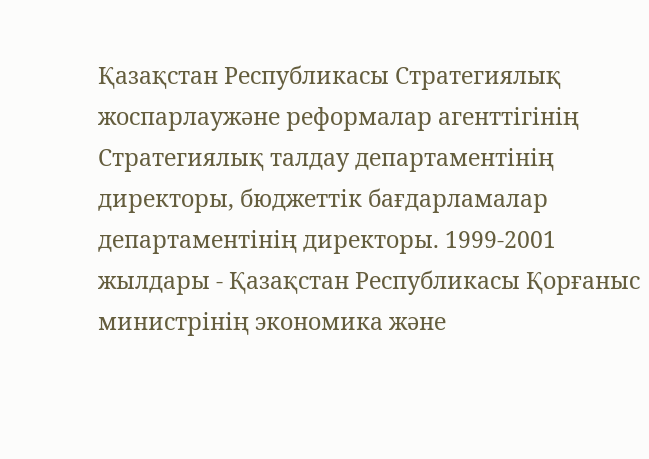Қазақстан Республикасы Стратегиялық жоспарлаужәне реформалар агенттігінің Стратегиялық талдау департаментінің директоры, бюджеттік бағдарламалар департаментінің директоры. 1999-2001 жылдары - Қазақстан Республикасы Қорғаныс министрінің экономика және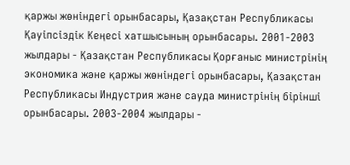қаржы жөніндегі орынбасары, Қазақстан Республикасы Қауіпсіздік Кеңесі хатшысының орынбасары. 2001-2003 жылдары - Қазақстан Республикасы Қорғаныс министрінің экономика және қаржы жөніндегі орынбасары, Қазақстан Республикасы Индустрия және сауда министрінің бірінші орынбасары. 2003-2004 жылдары -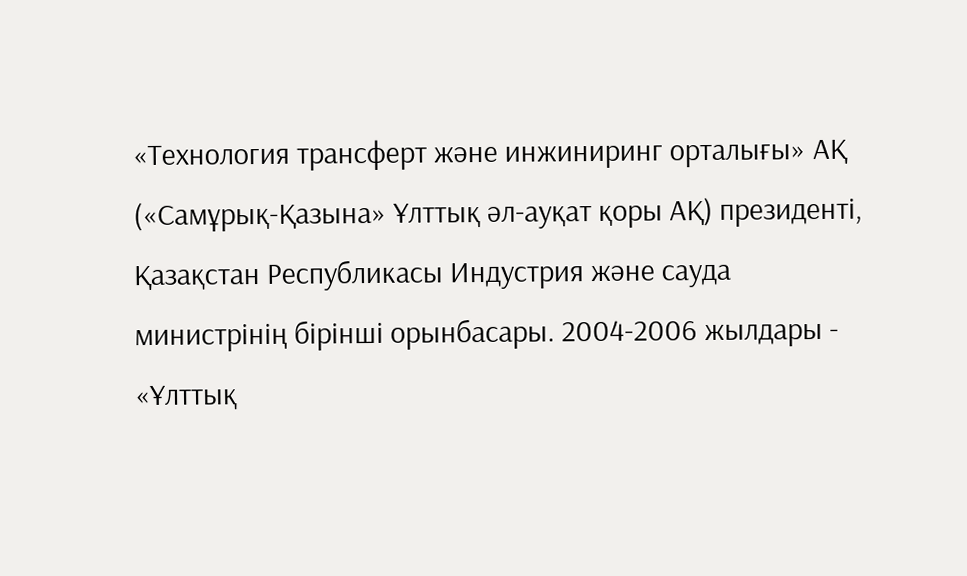«Технология трансферт және инжиниринг орталығы» АҚ («Самұрық-Қазына» Ұлттық әл-ауқат қоры АҚ) президенті, Қазақстан Республикасы Индустрия және сауда министрінің бірінші орынбасары. 2004-2006 жылдары - «Ұлттық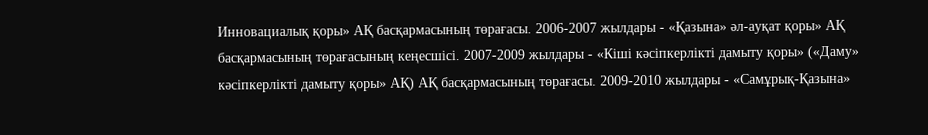Инновациалық қоры» АҚ басқармасының төрағасы. 2006-2007 жылдары - «Қазына» әл-ауқат қоры» АҚ басқармасының төрағасының кеңесшісі. 2007-2009 жылдары - «Кіші кәсіпкерлікті дамыту қоры» («Даму» кәсіпкерлікті дамыту қоры» АҚ) АҚ басқармасының төрағасы. 2009-2010 жылдары - «Самұрық-Қазына»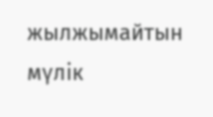жылжымайтын мүлік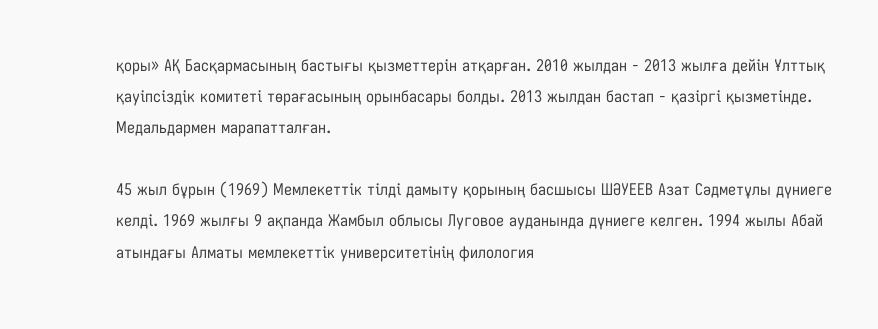қоры» АҚ Басқармасының бастығы қызметтерін атқарған. 2010 жылдан - 2013 жылға дейін Ұлттық қауіпсіздік комитеті төрағасының орынбасары болды. 2013 жылдан бастап - қазіргі қызметінде. Медальдармен марапатталған.

45 жыл бұрын (1969) Мемлекеттік тілді дамыту қорының басшысы ШӘУЕЕВ Азат Сәдметұлы дүниеге келді. 1969 жылғы 9 ақпанда Жамбыл облысы Луговое ауданында дүниеге келген. 1994 жылы Абай атындағы Алматы мемлекеттік университетінің филология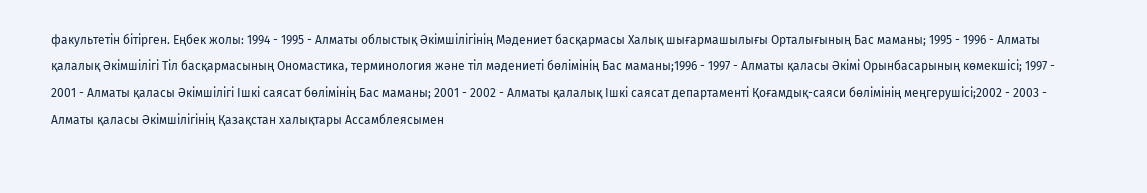факультетін бітірген. Еңбек жолы: 1994 - 1995 - Алматы облыстық Әкімшілігінің Мәдениет басқармасы Халық шығармашылығы Орталығының Бас маманы; 1995 - 1996 - Алматы қалалық Әкімшілігі Тіл басқармасының Ономастика, терминология және тіл мәдениеті бөлімінің Бас маманы;1996 - 1997 - Алматы қаласы Әкімі Орынбасарының көмекшісі; 1997 - 2001 - Алматы қаласы Әкімшілігі Ішкі саясат бөлімінің Бас маманы; 2001 - 2002 - Алматы қалалық Ішкі саясат департаменті Қоғамдық-саяси бөлімінің меңгерушісі;2002 - 2003 - Алматы қаласы Әкімшілігінің Қазақстан халықтары Ассамблеясымен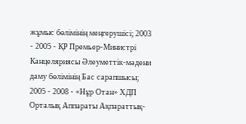жұмыс бөлімінің меңгерушісі; 2003 - 2005 - ҚР Премьер-Министрі Канцеляриясы Әлеуметтік-мәдени даму бөлімінің Бас сарапшысы; 2005 - 2008 - «Нұр Отан» ХДП Орталық Аппараты Ақпараттық-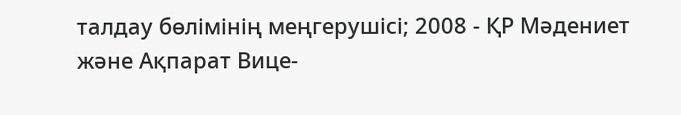талдау бөлімінің меңгерушісі; 2008 - ҚР Мәдениет және Ақпарат Вице-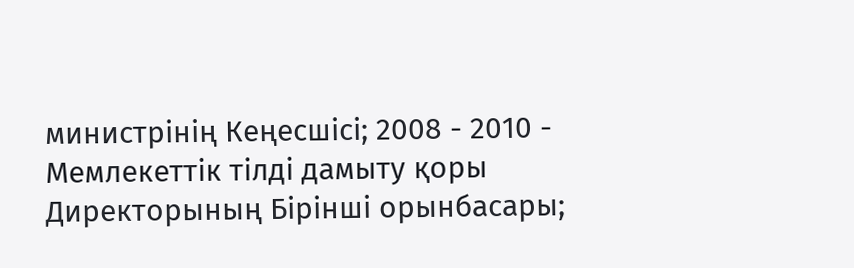министрінің Кеңесшісі; 2008 - 2010 - Мемлекеттік тілді дамыту қоры Директорының Бірінші орынбасары;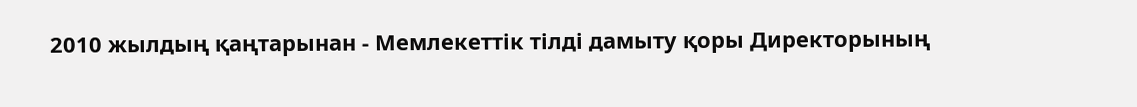2010 жылдың қаңтарынан - Мемлекеттік тілді дамыту қоры Директорының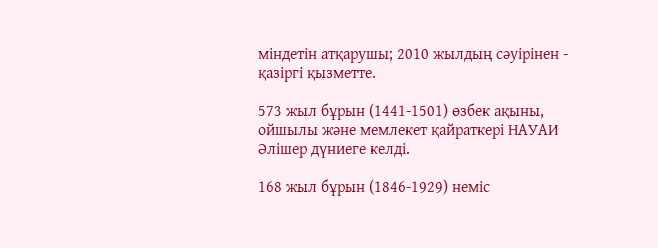міндетін атқарушы; 2010 жылдың сәуірінен - қазіргі қызметте.

573 жыл бұрын (1441-1501) өзбек ақыны, ойшылы және мемлекет қайраткері НАУАИ Әлішер дүниеге келді.

168 жыл бұрын (1846-1929) неміс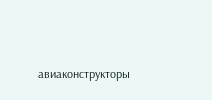авиаконструкторы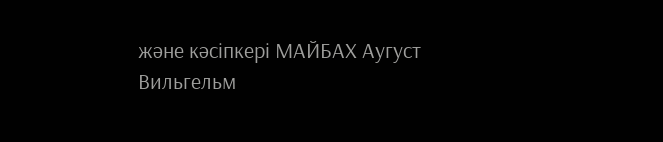және кәсіпкері МАЙБАХ Аугуст Вильгельм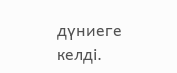дүниеге келді.